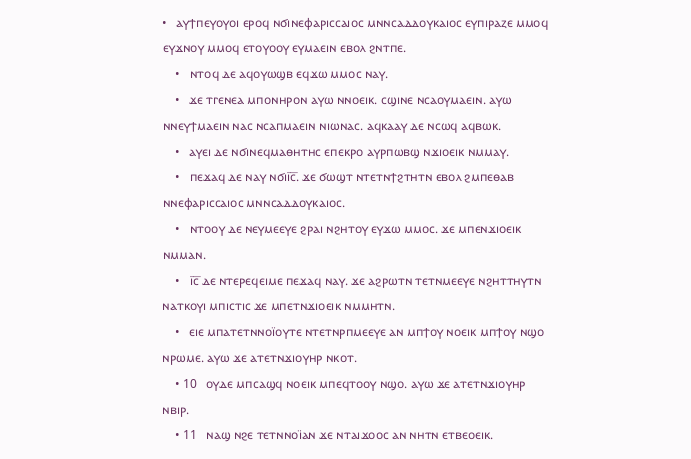•   ⲁⲩϯⲡⲉⲩⲟⲩⲟⲓ ⲉⲣⲟϥ ⲛϭⲓⲛⲉⲫⲁⲣⲓⲥⲥⲁⲓⲟⲥ ⲙⲛⲛⲥⲁⲇⲇⲟⲩⲕⲁⲓⲟⲥ ⲉⲩⲡⲓⲣⲁⲍⲉ ⲙⲙⲟϥ ⲉⲩϫⲛⲟⲩ ⲙⲙⲟϥ ⲉⲧⲟⲩⲟⲟⲩ ⲉⲩⲙⲁⲉⲓⲛ ⲉⲃⲟⲗ ϩⲛⲧⲡⲉ.
    •   ⲛⲧⲟϥ ⲇⲉ ⲁϥⲟⲩⲱϣⲃ ⲉϥϫⲱ ⲙⲙⲟⲥ ⲛⲁⲩ.
    •   ϫⲉ ⲧⲅⲉⲛⲉⲁ ⲙⲡⲟⲛⲏⲣⲟⲛ ⲁⲩⲱ ⲛⲛⲟⲉⲓⲕ. ⲥϣⲓⲛⲉ ⲛⲥⲁⲟⲩⲙⲁⲉⲓⲛ. ⲁⲩⲱ ⲛⲛⲉⲩϯⲙⲁⲉⲓⲛ ⲛⲁⲥ ⲛⲥⲁⲡⲙⲁⲉⲓⲛ ⲛⲓⲱⲛⲁⲥ. ⲁϥⲕⲁⲁⲩ ⲇⲉ ⲛⲥⲱϥ ⲁϥⲃⲱⲕ.
    •   ⲁⲩⲉⲓ ⲇⲉ ⲛϭⲓⲛⲉϥⲙⲁⲑⲏⲧⲏⲥ ⲉⲡⲉⲕⲣⲟ ⲁⲩⲣⲡⲱⲃϣ ⲛϫⲓⲟⲉⲓⲕ ⲛⲙⲙⲁⲩ.
    •   ⲡⲉϫⲁϥ ⲇⲉ ⲛⲁⲩ ⲛϭⲓⲓ̅ⲥ̅. ϫⲉ ϭⲱϣⲧ ⲛⲧⲉⲧⲛϯϩⲧⲏⲧⲛ ⲉⲃⲟⲗ ϩⲙⲡⲉⲑⲁⲃ ⲛⲛⲉⲫⲁⲣⲓⲥⲥⲁⲓⲟⲥ ⲙⲛⲛⲥⲁⲇⲇⲟⲩⲕⲁⲓⲟⲥ.
    •   ⲛⲧⲟⲟⲩ ⲇⲉ ⲛⲉⲩⲙⲉⲉⲩⲉ ϩⲣⲁⲓ ⲛϩⲏⲧⲟⲩ ⲉⲩϫⲱ ⲙⲙⲟⲥ. ϫⲉ ⲙⲡⲉⲛϫⲓⲟⲉⲓⲕ ⲛⲙⲙⲁⲛ.
    •   ⲓ̅ⲥ̅ ⲇⲉ ⲛⲧⲉⲣⲉϥⲉⲓⲙⲉ ⲡⲉϫⲁϥ ⲛⲁⲩ. ϫⲉ ⲁϩⲣⲱⲧⲛ ⲧⲉⲧⲛⲙⲉⲉⲩⲉ ⲛϩⲏⲧⲧⲏⲩⲧⲛ ⲛⲁⲧⲕⲟⲩⲓ ⲙⲡⲓⲥⲧⲓⲥ ϫⲉ ⲙⲡⲉⲧⲛϫⲓⲟⲉⲓⲕ ⲛⲙⲙⲏⲧⲛ.
    •   ⲉⲓⲉ ⲙⲡⲁⲧⲉⲧⲛⲛⲟⲓ̈ⲟⲩⲧⲉ ⲛⲧⲉⲧⲛⲣⲡⲙⲉⲉⲩⲉ ⲁⲛ ⲙⲡϯⲟⲩ ⲛⲟⲉⲓⲕ ⲙⲡϯⲟⲩ ⲛϣⲟ ⲛⲣⲱⲙⲉ. ⲁⲩⲱ ϫⲉ ⲁⲧⲉⲧⲛϫⲓⲟⲩⲏⲣ ⲛⲕⲟⲧ.
    • 10   ⲟⲩⲇⲉ ⲙⲡⲥⲁϣϥ ⲛⲟⲉⲓⲕ ⲙⲡⲉϥⲧⲟⲟⲩ ⲛϣⲟ. ⲁⲩⲱ ϫⲉ ⲁⲧⲉⲧⲛϫⲓⲟⲩⲏⲣ ⲛⲃⲓⲣ.
    • 11   ⲛⲁϣ ⲛϩⲉ ⲧⲉⲧⲛⲛⲟⲓ̈ⲁⲛ ϫⲉ ⲛⲧⲁⲓϫⲟⲟⲥ ⲁⲛ ⲛⲏⲧⲛ ⲉⲧⲃⲉⲟⲉⲓⲕ.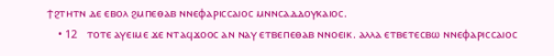ϯϩⲧⲏⲧⲛ ⲇⲉ ⲉⲃⲟⲗ ϩⲙⲡⲉⲑⲁⲃ ⲛⲛⲉⲫⲁⲣⲓⲥⲥⲁⲓⲟⲥ ⲙⲛⲛⲥⲁⲇⲇⲟⲩⲕⲁⲓⲟⲥ.
    • 12   ⲧⲟⲧⲉ ⲁⲩⲉⲓⲙⲉ ϫⲉ ⲛⲧⲁϥϫⲟⲟⲥ ⲁⲛ ⲛⲁⲩ ⲉⲧⲃⲉⲡⲉⲑⲁⲃ ⲛⲛⲟⲉⲓⲕ. ⲁⲗⲗⲁ ⲉⲧⲃⲉⲧⲉⲥⲃⲱ ⲛⲛⲉⲫⲁⲣⲓⲥⲥⲁⲓⲟⲥ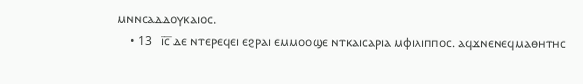ⲙⲛⲛⲥⲁⲇⲇⲟⲩⲕⲁⲓⲟⲥ.
    • 13   ⲓ̅ⲥ̅ ⲇⲉ ⲛⲧⲉⲣⲉϥⲉⲓ ⲉϩⲣⲁⲓ ⲉⲙⲙⲟⲟϣⲉ ⲛⲧⲕⲁⲓⲥⲁⲣⲓⲁ ⲙⲫⲓⲗⲓⲡⲡⲟⲥ. ⲁϥϫⲛⲉⲛⲉϥⲙⲁⲑⲏⲧⲏⲥ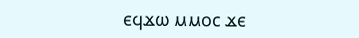ⲉϥϫⲱ ⲙⲙⲟⲥ ϫⲉ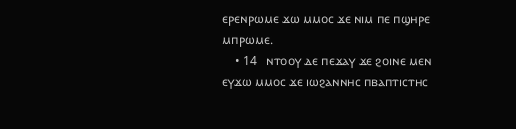ⲉⲣⲉⲛⲣⲱⲙⲉ ϫⲱ ⲙⲙⲟⲥ ϫⲉ ⲛⲓⲙ ⲡⲉ ⲡϣⲏⲣⲉ ⲙⲡⲣⲱⲙⲉ.
    • 14   ⲛⲧⲟⲟⲩ ⲇⲉ ⲡⲉϫⲁⲩ ϫⲉ ϩⲟⲓⲛⲉ ⲙⲉⲛ ⲉⲩϫⲱ ⲙⲙⲟⲥ ϫⲉ ⲓⲱϩⲁⲛⲛⲏⲥ ⲡⲃⲁⲡⲧⲓⲥⲧⲏⲥ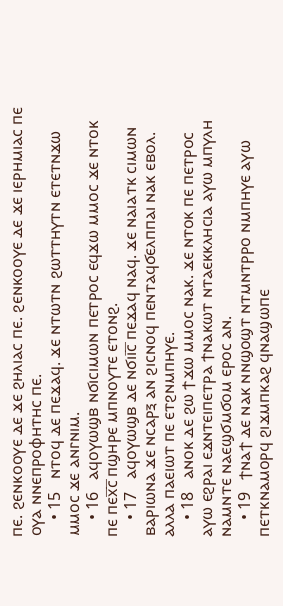ⲡⲉ. ϩⲉⲛⲕⲟⲟⲩⲉ ⲇⲉ ϫⲉ ϩⲏⲗⲓⲁⲥ ⲡⲉ. ϩⲉⲛⲕⲟⲟⲩⲉ ⲇⲉ ϫⲉ ⲓⲉⲣⲏⲙⲓⲁⲥ ⲡⲉ ⲟⲩⲁ ⲛⲛⲉⲡⲣⲟⲫⲏⲧⲏⲥ ⲡⲉ.
    • 15   ⲛⲧⲟϥ ⲇⲉ ⲡⲉϫⲁϥ. ϫⲉ ⲛⲧⲱⲧⲛ ϩⲱⲧⲧⲏⲩⲧⲛ ⲉⲧⲉⲧⲛϫⲱ ⲙⲙⲟⲥ ϫⲉ ⲁⲛⲅⲛⲓⲙ.
    • 16   ⲁϥⲟⲩⲱϣⲃ ⲛϭⲓⲥⲓⲙⲱⲛ ⲡⲉⲧⲣⲟⲥ ⲉϥϫⲱ ⲙⲙⲟⲥ ϫⲉ ⲛⲧⲟⲕ ⲡⲉ ⲡⲉⲭ̅ⲥ̅ ⲡϣⲏⲣⲉ ⲙⲡⲛⲟⲩⲧⲉ ⲉⲧⲟⲛϩ.
    • 17   ⲁϥⲟⲩⲱϣⲃ ⲇⲉ ⲛϭⲓⲓ̅ⲥ̅ ⲡⲉϫⲁϥ ⲛⲁϥ. ϫⲉ ⲛⲁⲓⲁⲧⲕ ⲥⲓⲙⲱⲛ ⲃⲁⲣⲓⲱⲛⲁ ϫⲉ ⲛⲥⲁⲣⲝ ⲁⲛ ϩⲓⲥⲛⲟϥ ⲡⲉⲛⲧⲁϥϭⲉⲗⲡⲡⲁⲓ ⲛⲁⲕ ⲉⲃⲟⲗ. ⲁⲗⲗⲁ ⲡⲁⲉⲓⲱⲧ ⲡⲉ ⲉⲧϩⲛⲙⲡⲏⲩⲉ.
    • 18   ⲁⲛⲟⲕ ⲇⲉ ϩⲱ ϯϫⲱ ⲙⲙⲟⲥ ⲛⲁⲕ. ϫⲉ ⲛⲧⲟⲕ ⲡⲉ ⲡⲉⲧⲣⲟⲥ ⲁⲩⲱ ⲉϩⲣⲁⲓ ⲉϫⲛⲧⲉⲓⲡⲉⲧⲣⲁ ϯⲛⲁⲕⲱⲧ ⲛⲧⲁⲉⲕⲕⲗⲏⲥⲓⲁ ⲁⲩⲱ ⲙⲡⲩⲗⲏ ⲛⲁⲙⲛⲧⲉ ⲛⲁⲉϣϭⲙϭⲟⲙ ⲉⲣⲟⲥ ⲁⲛ.
    • 19   ϯⲛⲁϯ ⲇⲉ ⲛⲁⲕ ⲛⲛϣⲟϣⲧ ⲛⲧⲙⲛⲧⲣⲣⲟ ⲛⲙⲡⲏⲩⲉ ⲁⲩⲱ ⲡⲉⲧⲕⲛⲁⲙⲟⲣϥ ϩⲓϫⲙⲡⲕⲁϩ ϥⲛⲁϣⲱⲡⲉ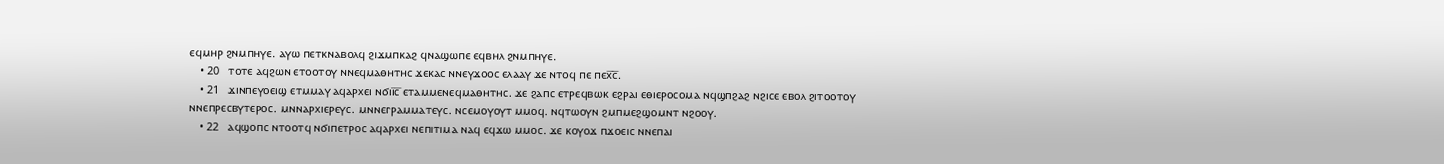ⲉϥⲙⲏⲣ ϩⲛⲙⲡⲏⲩⲉ. ⲁⲩⲱ ⲡⲉⲧⲕⲛⲁⲃⲟⲗϥ ϩⲓϫⲙⲡⲕⲁϩ ϥⲛⲁϣⲱⲡⲉ ⲉϥⲃⲏⲗ ϩⲛⲙⲡⲏⲩⲉ.
    • 20   ⲧⲟⲧⲉ ⲁϥϩⲱⲛ ⲉⲧⲟⲟⲧⲟⲩ ⲛⲛⲉϥⲙⲁⲑⲏⲧⲏⲥ ϫⲉⲕⲁⲥ ⲛⲛⲉⲩϫⲟⲟⲥ ⲉⲗⲁⲁⲩ ϫⲉ ⲛⲧⲟϥ ⲡⲉ ⲡⲉⲭ̅ⲥ̅.
    • 21   ϫⲓⲛⲡⲉⲩⲟⲉⲓϣ ⲉⲧⲙⲙⲁⲩ ⲁϥⲁⲣⲭⲉⲓ ⲛϭⲓⲓ̅ⲥ̅ ⲉⲧⲁⲙⲙⲉⲛⲉϥⲙⲁⲑⲏⲧⲏⲥ. ϫⲉ ϩⲁⲡⲥ ⲉⲧⲣⲉϥⲃⲱⲕ ⲉϩⲣⲁⲓ ⲉⲑⲓⲉⲣⲟⲥⲟⲙⲁ ⲛϥϣⲡϩⲁϩ ⲛϩⲓⲥⲉ ⲉⲃⲟⲗ ϩⲓⲧⲟⲟⲧⲟⲩ ⲛⲛⲉⲡⲣⲉⲥⲃⲩⲧⲉⲣⲟⲥ. ⲙⲛⲛⲁⲣⲭⲓⲉⲣⲉⲩⲥ. ⲙⲛⲛⲉⲅⲣⲁⲙⲙⲁⲧⲉⲩⲥ. ⲛⲥⲉⲙⲟⲩⲟⲩⲧ ⲙⲙⲟϥ. ⲛϥⲧⲱⲟⲩⲛ ϩⲙⲡⲙⲉϩϣⲟⲙⲛⲧ ⲛϩⲟⲟⲩ.
    • 22   ⲁϥϣⲟⲡⲥ ⲛⲧⲟⲟⲧϥ ⲛϭⲓⲡⲉⲧⲣⲟⲥ ⲁϥⲁⲣⲭⲉⲓ ⲛⲉⲡⲓⲧⲓⲙⲁ ⲛⲁϥ ⲉϥϫⲱ ⲙⲙⲟⲥ. ϫⲉ ⲕⲟⲩⲟϫ ⲡϫⲟⲉⲓⲥ ⲛⲛⲉⲡⲁⲓ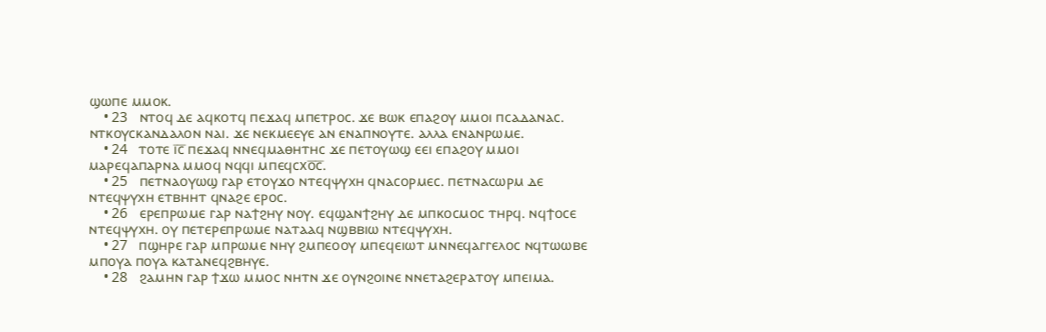ϣⲱⲡⲉ ⲙⲙⲟⲕ.
    • 23   ⲛⲧⲟϥ ⲇⲉ ⲁϥⲕⲟⲧϥ ⲡⲉϫⲁϥ ⲙⲡⲉⲧⲣⲟⲥ. ϫⲉ ⲃⲱⲕ ⲉⲡⲁϩⲟⲩ ⲙⲙⲟⲓ ⲡⲥⲁⲇⲁⲛⲁⲥ. ⲛⲧⲕⲟⲩⲥⲕⲁⲛⲇⲁⲗⲟⲛ ⲛⲁⲓ. ϫⲉ ⲛⲉⲕⲙⲉⲉⲩⲉ ⲁⲛ ⲉⲛⲁⲡⲛⲟⲩⲧⲉ. ⲁⲗⲗⲁ ⲉⲛⲁⲛⲣⲱⲙⲉ.
    • 24   ⲧⲟⲧⲉ ⲓ̅ⲥ̅ ⲡⲉϫⲁϥ ⲛⲛⲉϥⲙⲁⲑⲏⲧⲏⲥ ϫⲉ ⲡⲉⲧⲟⲩⲱϣ ⲉⲉⲓ ⲉⲡⲁϩⲟⲩ ⲙⲙⲟⲓ ⲙⲁⲣⲉϥⲁⲡⲁⲣⲛⲁ ⲙⲙⲟϥ ⲛϥϥⲓ ⲙⲡⲉϥⲥxⲟ̅ⲥ̅.
    • 25   ⲡⲉⲧⲛⲁⲟⲩⲱϣ ⲅⲁⲣ ⲉⲧⲟⲩϫⲟ ⲛⲧⲉϥⲯⲩⲭⲏ ϥⲛⲁⲥⲟⲣⲙⲉⲥ. ⲡⲉⲧⲛⲁⲥⲱⲣⲙ ⲇⲉ ⲛⲧⲉϥⲯⲩⲭⲏ ⲉⲧⲃⲏⲏⲧ ϥⲛⲁϩⲉ ⲉⲣⲟⲥ.
    • 26   ⲉⲣⲉⲡⲣⲱⲙⲉ ⲅⲁⲣ ⲛⲁϯϩⲏⲩ ⲛⲟⲩ. ⲉϥϣⲁⲛϯϩⲏⲩ ⲇⲉ ⲙⲡⲕⲟⲥⲙⲟⲥ ⲧⲏⲣϥ. ⲛϥϯⲟⲥⲉ ⲛⲧⲉϥⲯⲩⲭⲏ. ⲟⲩ ⲡⲉⲧⲉⲣⲉⲡⲣⲱⲙⲉ ⲛⲁⲧⲁⲁϥ ⲛϣⲃⲃⲓⲱ ⲛⲧⲉϥⲯⲩⲭⲏ.
    • 27   ⲡϣⲏⲣⲉ ⲅⲁⲣ ⲙⲡⲣⲱⲙⲉ ⲛⲏⲩ ϩⲙⲡⲉⲟⲟⲩ ⲙⲡⲉϥⲉⲓⲱⲧ ⲙⲛⲛⲉϥⲁⲅⲅⲉⲗⲟⲥ ⲛϥⲧⲱⲱⲃⲉ ⲙⲡⲟⲩⲁ ⲡⲟⲩⲁ ⲕⲁⲧⲁⲛⲉϥϩⲃⲏⲩⲉ.
    • 28   ϩⲁⲙⲏⲛ ⲅⲁⲣ ϯϫⲱ ⲙⲙⲟⲥ ⲛⲏⲧⲛ ϫⲉ ⲟⲩⲛϩⲟⲓⲛⲉ ⲛⲛⲉⲧⲁϩⲉⲣⲁⲧⲟⲩ ⲙⲡⲉⲓⲙⲁ.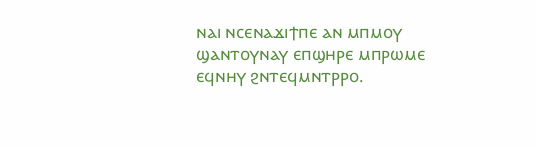ⲛⲁⲓ ⲛⲥⲉⲛⲁϫⲓϯⲡⲉ ⲁⲛ ⲙⲡⲙⲟⲩ ϣⲁⲛⲧⲟⲩⲛⲁⲩ ⲉⲡϣⲏⲣⲉ ⲙⲡⲣⲱⲙⲉ ⲉϥⲛⲏⲩ ϩⲛⲧⲉϥⲙⲛⲧⲣⲣⲟ.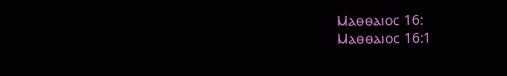Ⲙⲁⲑⲑⲁⲓⲟⲥ 16:
Ⲙⲁⲑⲑⲁⲓⲟⲥ 16:1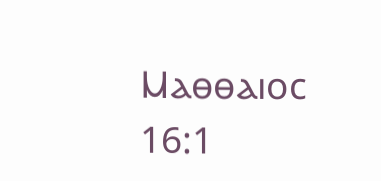Ⲙⲁⲑⲑⲁⲓⲟⲥ 16:1